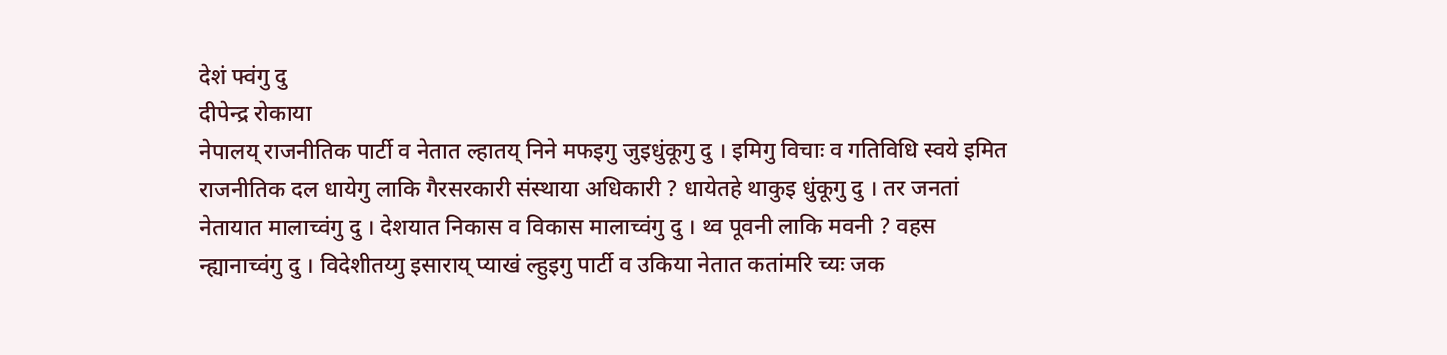देशं फ्वंगु दु
दीपेन्द्र रोकाया
नेपालय् राजनीतिक पार्टी व नेतात ल्हातय् निने मफइगु जुइधुंकूगु दु । इमिगु विचाः व गतिविधि स्वये इमित राजनीतिक दल धायेगु लाकि गैरसरकारी संस्थाया अधिकारी ? धायेतहे थाकुइ धुंकूगु दु । तर जनतां नेतायात मालाच्वंगु दु । देशयात निकास व विकास मालाच्वंगु दु । थ्व पूवनी लाकि मवनी ? वहस न्ह्यानाच्वंगु दु । विदेशीतय्गु इसाराय् प्याखं ल्हुइगु पार्टी व उकिया नेतात कतांमरि च्यः जक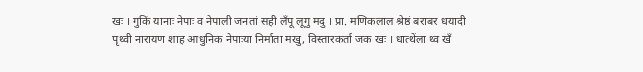खः । गुकिं यानाः नेपाः व नेपाली जनतां सही लँपू लूगु मदु । प्रा. मणिकलाल श्रेष्ठं बराबर धयादी पृथ्वी नारायण शाह आधुनिक नेपाःया निर्माता मखु, विस्तारकर्ता जक खः । धात्थेंला थ्व खँ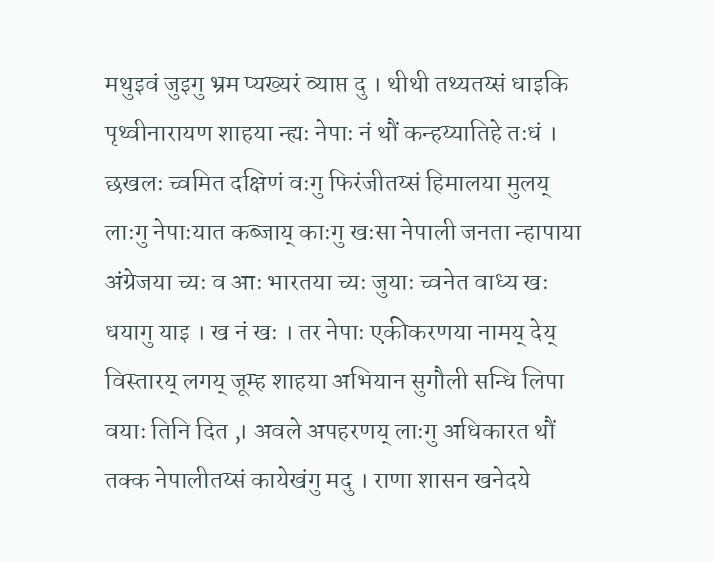मथुइवं जुइगु भ्रम प्यख्यरं व्याप्त दु । थीथी तथ्यतय्सं धाइकि पृथ्वीनारायण शाहया न्ह्यः नेपाः नं थौं कन्हय्यातिहे तःधं । छखलः च्वमित दक्षिणं वःगु फिरंजीतय्सं हिमालया मुलय् लाःगु नेपाःयात कब्जाय् काःगु खःसा नेपाली जनता न्हापाया अंग्रेजया च्यः व आः भारतया च्यः जुयाः च्वनेत वाध्य खः धयागु याइ । ख नं खः । तर नेपाः एकीकरणया नामय् देय् विस्तारय् लगय् जूम्ह शाहया अभियान सुगौली सन्धि लिपा वयाः तिनि दित ,। अवले अपहरणय् लाःगु अधिकारत थौं तक्क नेपालीतय्सं कायेखंगु मदु । राणा शासन खनेदये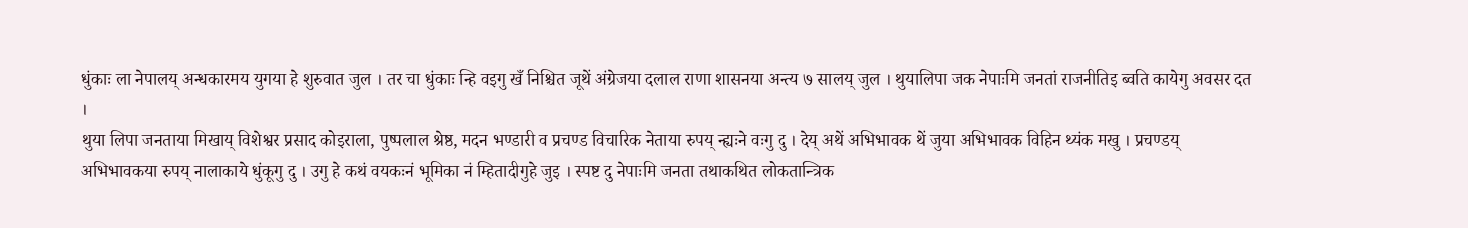धुंकाः ला नेपालय् अन्धकारमय युगया हे शुरुवात जुल । तर चा धुंकाः न्हि वइगु खँ निश्चित जूथें अंग्रेजया दलाल राणा शासनया अन्त्य ७ सालय् जुल । थुयालिपा जक नेपाःमि जनतां राजनीतिइ ब्वति कायेगु अवसर दत ।
थुया लिपा जनताया मिखाय् विशेश्वर प्रसाद कोइराला, पुष्पलाल श्रेष्ठ, मदन भण्डारी व प्रचण्ड विचारिक नेताया रुपय् न्ह्यःने वःगु दु । देय् अथें अभिभावक थें जुया अभिभावक विहिन थ्यंक मखु । प्रचण्डय् अभिभावकया रुपय् नालाकाये धुंकूगु दु । उगु हे कथं वयकःनं भूमिका नं म्हितादीगुहे जुइ । स्पष्ट दु नेपाःमि जनता तथाकथित लोकतान्त्रिक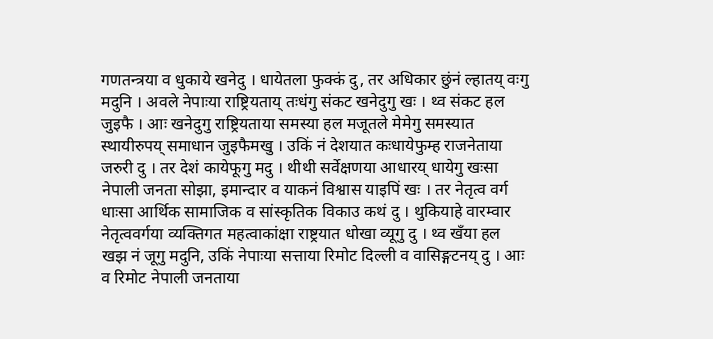गणतन्त्रया व धुकाये खनेदु । धायेतला फुक्कं दु, तर अधिकार छुंनं ल्हातय् वःगु मदुनि । अवले नेपाःया राष्ट्रियताय् तःधंगु संकट खनेदुगु खः । थ्व संकट हल जुइफै । आः खनेदुगु राष्ट्रियताया समस्या हल मजूतले मेमेगु समस्यात स्थायीरुपय् समाधान जुइफैमखु । उकिं नं देशयात कःधायेफुम्ह राजनेताया जरुरी दु । तर देशं कायेफूगु मदु । थीथी सर्वेक्षणया आधारय् धायेगु खःसा नेपाली जनता सोझा, इमान्दार व याकनं विश्वास याइपिं खः । तर नेतृत्व वर्ग धाःसा आर्थिक सामाजिक व सांस्कृतिक विकाउ कथं दु । थुकियाहे वारम्वार नेतृत्ववर्गया व्यक्तिगत महत्वाकांक्षा राष्ट्रयात धोखा व्यूगु दु । थ्व खँया हल खझ नं जूगु मदुनि, उकिं नेपाःया सत्ताया रिमोट दिल्ली व वासिङ्गटनय् दु । आः व रिमोट नेपाली जनताया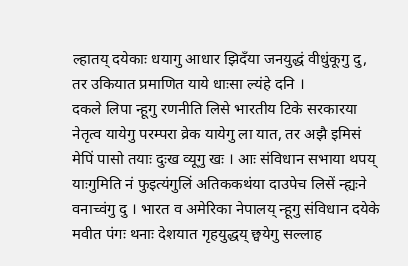ल्हातय् दयेकाः धयागु आधार झिदँया जनयुद्धं वीधुंकूगु दु, तर उकियात प्रमाणित याये धाःसा ल्यंहे दनि ।
दकले लिपा न्हूगु रणनीति लिसे भारतीय टिके सरकारया नेतृत्व यायेगु परम्परा व्रेक यायेगु ला यात, तर अझै इमिसं मेपिं पासो तयाः दुःख व्यूगु खः । आः संविधान सभाया थपय् याःगुमिति नं फुइत्यंगुलिं अतिककथंया दाउपेच लिसें न्ह्यःने वनाच्वंगु दु । भारत व अमेरिका नेपालय् न्हूगु संविधान दयेके मवीत पंगः थनाः देशयात गृहयुद्धय् छ्वयेगु सल्लाह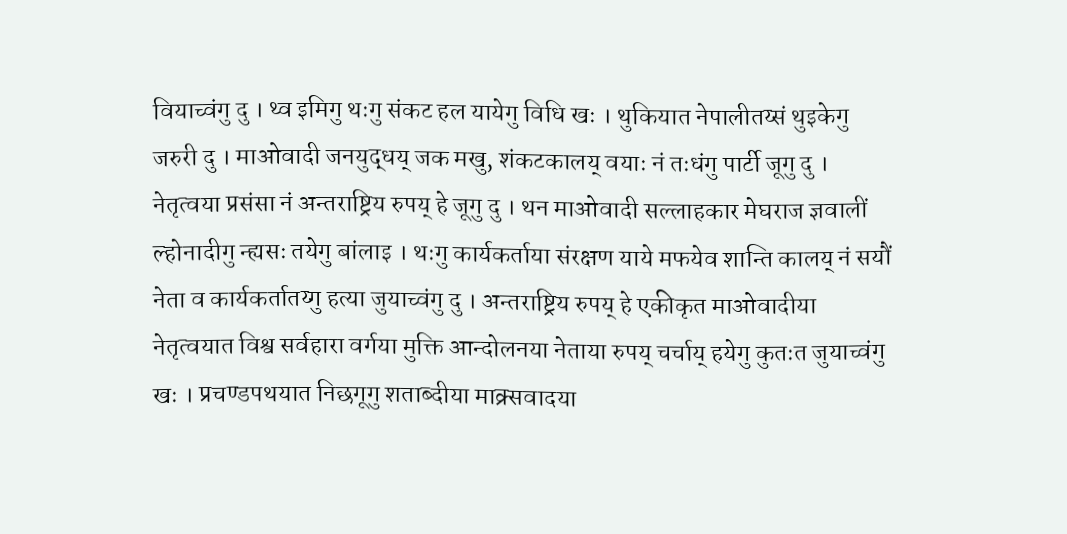वियाच्वंगु दु । थ्व इमिगु थःगु संकट हल यायेगु विधि खः । थुकियात नेपालीतय्सं थुइकेगु जरुरी दु । माओवादी जनयुद्धय् जक मखु, शंकटकालय् वयाः नं तःधंगु पार्टी जूगु दु । नेतृत्वया प्रसंसा नं अन्तराष्ट्रिय रुपय् हे जूगु दु । थन माओवादी सल्लाहकार मेघराज ज्ञवालीं ल्होनादीगु न्ह्यसः तयेगु बांलाइ । थःगु कार्यकर्ताया संरक्षण याये मफयेव शान्ति कालय् नं सयौं नेता व कार्यकर्तातय्गु हत्या जुयाच्वंगु दु । अन्तराष्ट्रिय रुपय् हे एकीकृत माओवादीया नेतृत्वयात विश्व सर्वहारा वर्गया मुक्ति आन्दोलनया नेताया रुपय् चर्चाय् हयेगु कुतःत जुयाच्वंगु खः । प्रचण्डपथयात निछगूगु शताब्दीया माक्र्सवादया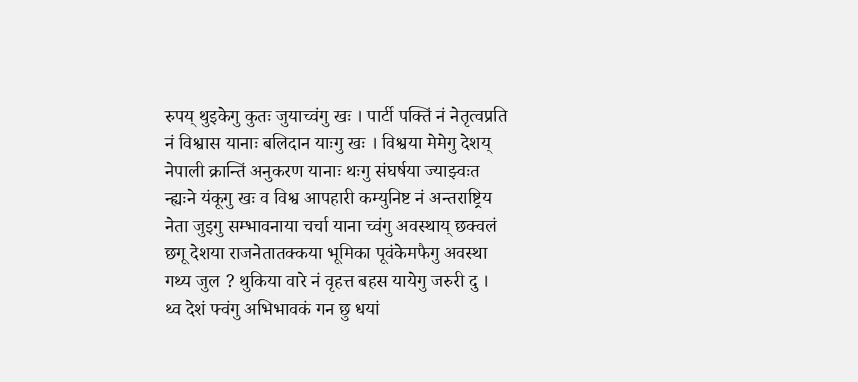रुपय् थुइकेगु कुतः जुयाच्वंगु खः । पार्टी पक्तिं नं नेतृत्वप्रति नं विश्वास यानाः बलिदान याःगु खः । विश्वया मेमेगु देशय् नेपाली क्रान्तिं अनुकरण यानाः थःगु संघर्षया ज्याझ्वःत न्ह्यःने यंकूगु खः व विश्व आपहारी कम्युनिष्ट नं अन्तराष्ट्रिय नेता जुइगु सम्भावनाया चर्चा याना च्वंगु अवस्थाय् छक्वलं छगू देशया राजनेतातक्कया भूमिका पूवंकेमफैगु अवस्था गथ्य जुल ? थुकिया वारे नं वृहत्त बहस यायेगु जरुरी दु ।
थ्व देशं फ्वंगु अभिभावकं गन छु धयां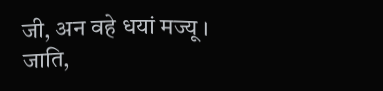जी, अन वहे धयां मज्यू । जाति,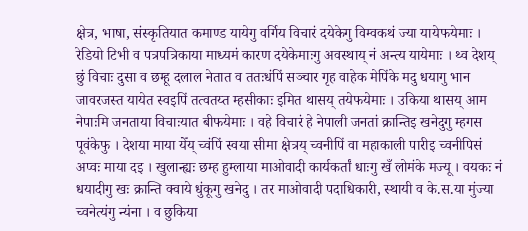क्षेत्र, भाषा, संस्कृतियात कमाण्ड यायेगु वर्गिय विचारं दयेकेगु विम्वकथं ज्या यायेफयेमाः । रेडियो टिभी व पत्रपत्रिकाया माध्यमं कारण दयेकेमाःगु अवस्थाय् नं अन्त्य यायेमाः । थ्व देशय् छुं विचाः दुसा व छम्हू दलाल नेतात व ततःधंपिं सञ्चार गृह वाहेक मेपिंके मदु धयागु भान जावरजस्त यायेत स्वइपिं तत्वतय्त म्हसीकाः इमित थासय् तयेफयेमाः । उकिया थासय् आम नेपाःमि जनताया विचाःयात बीफयेमाः । वहे विचारं हे नेपाली जनतां क्रान्तिइ खनेदुगु म्हगस पूवंकेफु । देशया माया येँय् च्वंपिं स्वया सीमा क्षेत्रय् च्वनीपिं वा महाकाली पारीइ च्वनीपिसं अप्वः माया दइ । खुलान्ह्यः छम्ह हुम्लाया माओवादी कार्यकर्तां धाःगु खँ लोमंके मज्यू । वयकः नं धयादीगु खः क्रान्ति क्वाये धुंकूगु खनेदु । तर माओवादी पदाधिकारी, स्थायी व के.स.या मुंज्या च्वनेत्यंगु न्यंना । व छुकिया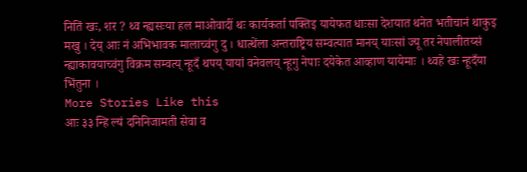नितिं खः, शर ? थ्व न्ह्यसःया हल माओवादीं थः कार्यकर्ता पक्तिइ यायेफत धाःसा देशयात थनेत भतीचानं थाकुइ मखु । देय् आः नं अभिभावक मालाच्वंगु दु । धात्थेंला अन्तराष्ट्रिय सम्वत्यात मानय् याःसां ज्यू तर नेपालीतय्सं न्ह्याकावयाच्वंगु विक्रम सम्वत्य् न्हूदँ थपय् यायां वनेवलय् न्हूगु नेपाः दयेकेत आव्हाण यायेमाः । थ्वहे खः न्हूदँया भिंतुना ।
More Stories Like this
आः ३३ न्हि ल्यं दनिनिजामती सेवा व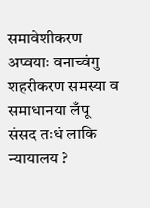समावेशीकरण
अप्वयाः वनाच्वंगु शहरीकरण समस्या व समाधानया लँपू
संसद तःधं लाकि न्यायालय ?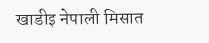खाडीइ नेपाली मिसात